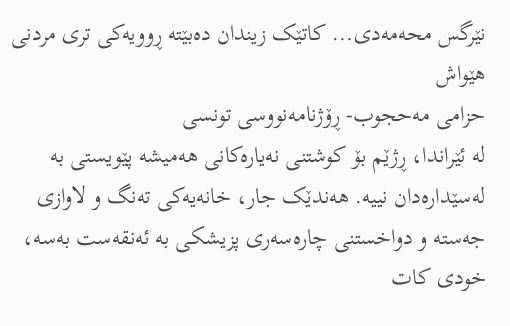نێرگس محەمەدی... کاتێک زیندان دەبێتە ڕوویەکی تری مردنی هێواش
حزامی مەحجوب- ڕۆژنامەنووسی تونسی
لە ئێراندا، ڕژێم بۆ کوشتنی نەیارەکانی هەمیشە پێویستی بە لەسێدارەدان نییە. هەندێک جار، خانەیەکی تەنگ و لاوازی جەستە و دواخستنی چارەسەری پزیشکی بە ئەنقەست بەسە، خودی کات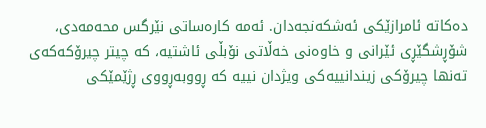دەکاتە ئامرازێکی ئەشکەنجەدان. ئەمە کارەساتی نێرگس محەمەدی، شۆڕشگێڕی ئێرانی و خاوەنی خەڵاتی نۆبڵی ئاشتیە، کە چیتر چیرۆکەکەی تەنها چیرۆکی زیندانییەکی ویژدان نییە کە ڕووبەڕووی ڕژێمێکی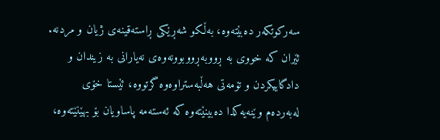سەرکوتکەر دەبێتەوە، بەڵکو شەڕێکی ڕاستەقینەی ژیان و مردنە.
ئێران کە خووی بە ڕووبەڕووبوونەوەی نەیارانی بە زیندان و دادگاییکردن و تۆمەتی هەڵبەستراوەوە گرتووە، ئێستا خۆی لەبەردەم وێنەیەکدا دەبینێتەوە کە ئەستەمە پاساویان بۆ بهێنێتەوە،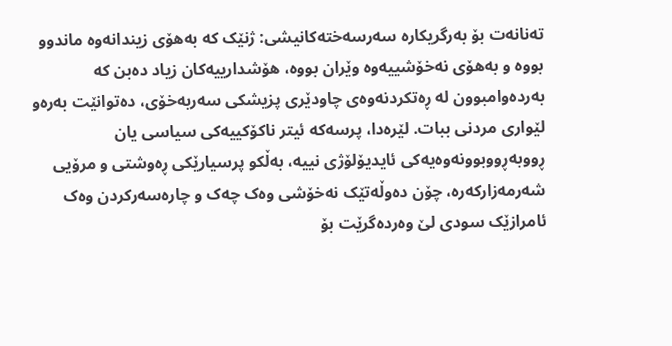تەنانەت بۆ بەرگریکارە سەرسەختەکانیشی: ژنێک کە بەهۆی زیندانەوە ماندوو بووە و بەهۆی نەخۆشییەوە وێران بووە، هۆشدارییەکان زیاد دەبن کە بەردەوامبوون لە ڕەتکردنەوەی چاودێری پزیشکی سەربەخۆی، دەتوانێت بەرەو لێواری مردنی ببات. لێرەدا، پرسەکە ئیتر ناکۆکییەکی سیاسی یان ڕووبەڕووبوونەوەیەکی ئایدیۆلۆژی نییە، بەڵکو پرسیارێکی ڕەوشتی و مرۆیی شەرمەزارکەرە، چۆن دەوڵەتێک نەخۆشی وەک چەک و چارەسەرکردن وەک ئامرازێک سودی لێ وەردەگرێت بۆ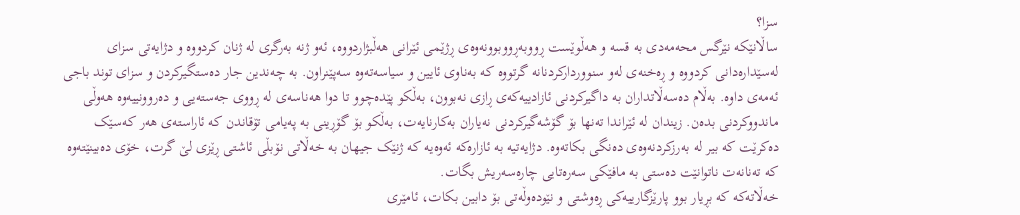سزا؟
ساڵانێکە نێرگس محەمەدی بە قسە و هەڵوێست ڕووبەڕووبوونەوەی ڕژێمی ئێرانی هەڵبژاردووە، ئەو ژنە بەرگری لە ژنان کردووە و دژایەتی سزای لەسێدارەدانی کردووە و ڕەخنەی لەو سنووردارکردنانە گرتووە کە بەناوی ئایین و سیاسەتەوە سەپێنراون. بە چەندین جار دەستگیرکردن و سزای توند باجی ئەمەی داوە. بەڵام دەسەڵاتداران بە داگیرکردنی ئازادییەکەی ڕازی نەبوون، بەڵکو پێدەچوو تا دوا هەناسەی لە ڕووی جەستەیی و دەروونییەوە هەوڵی ماندووکردنی بدەن. زیندان لە ئێراندا تەنها بۆ گۆشەگیرکردنی نەیاران بەکارنایەت، بەڵکو بۆ گۆڕینی بە پەیامی تۆقاندن کە ئاراستەی هەر کەسێک دەکرێت کە بیر لە بەرزکردنەوەی دەنگی بکاتەوە. دژایەتیە بە ئازارەکە ئەوەیە کە ژنێک جیهان بە خەڵاتی نۆبڵی ئاشتی ڕێزی لێ گرت، خۆی دەبینێتەوە کە تەنانەت ناتوانێت دەستی بە مافێکی سەرەتایی چارەسەریش بگات.
خەڵاتەکە کە بڕیار بوو پارێزگارییەکی ڕەوشتی و نێودەوڵەتی بۆ دابین بکات، ئامێری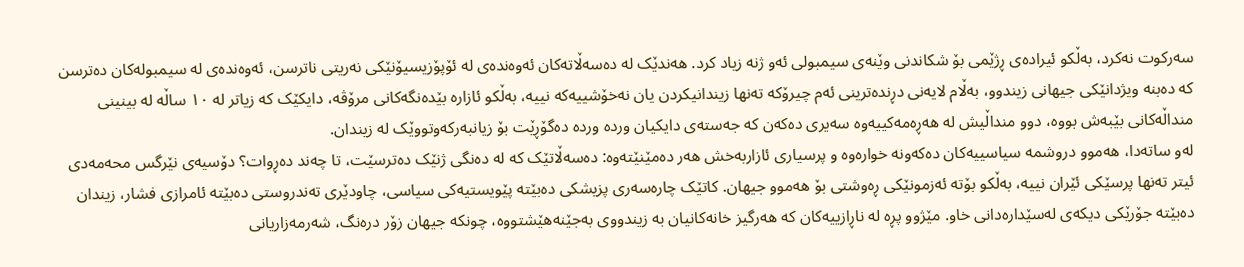سەرکوت نەکرد، بەڵکو ئیرادەی ڕژێمی بۆ شکاندنی وێنەی سیمبولی ئەو ژنە زیاد کرد. هەندێک لە دەسەڵاتەکان ئەوەندەی لە ئۆپۆزیسیۆنێکی نەریتی ناترسن، ئەوەندەی لە سیمبولەکان دەترسن کە دەبنە ویژدانێکی جیهانی زیندوو، بەڵام لایەنی دڕندەترینی ئەم چیرۆکە تەنها زیندانیکردن یان نەخۆشییەکە نییە، بەڵکو ئازارە بێدەنگەکانی مرۆڤە، دایکێک کە زیاتر لە ١٠ ساڵە لە بینینی منداڵەکانی بێبەش بووە، دوو منداڵیش لە هەڕەمەکییەوە سەیری دەکەن کە جەستەی دایکیان وردە وردە دەگۆڕێت بۆ زیانبەرکەوتووێک لە زیندان.
لەو ساتەدا، هەموو دروشمە سیاسییەکان دەکەونە خوارەوە و پرسیاری ئازاربەخش هەر دەمێنێتەوە: دەسەڵاتێک کە لە دەنگی ژنێک دەترسێت، تا چەند دەڕوات؟ دۆسیەی نێرگس محەمەدی ئیتر تەنها پرسێکی ئێران نییە، بەڵکو بۆتە ئەزمونێکی ڕەوشتی بۆ هەموو جیهان. کاتێک چارەسەری پزیشکی دەبێتە پێویستیەکی سیاسی، چاودێری تەندروستی دەبێتە ئامرازی فشار، زیندان دەبێتە جۆرێکی دیکەی لەسێدارەدانی خاو. مێژوو پڕە لە ناڕازییەکان کە هەرگیز خانەکانیان بە زیندووی بەجێنەهێشتووە، چونکە جیهان زۆر درەنگ، شەرمەزاریانی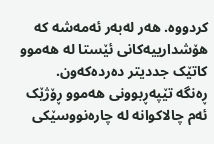کردووە. هەر لەبەر ئەمەشە کە هۆشدارییەکانی ئێستا لە هەموو کاتێک جددیتر دەردەکەون.
ڕەنگە تێپەڕبوونی هەموو ڕۆژێک ئەم چالاکوانە لە چارەنووسێکی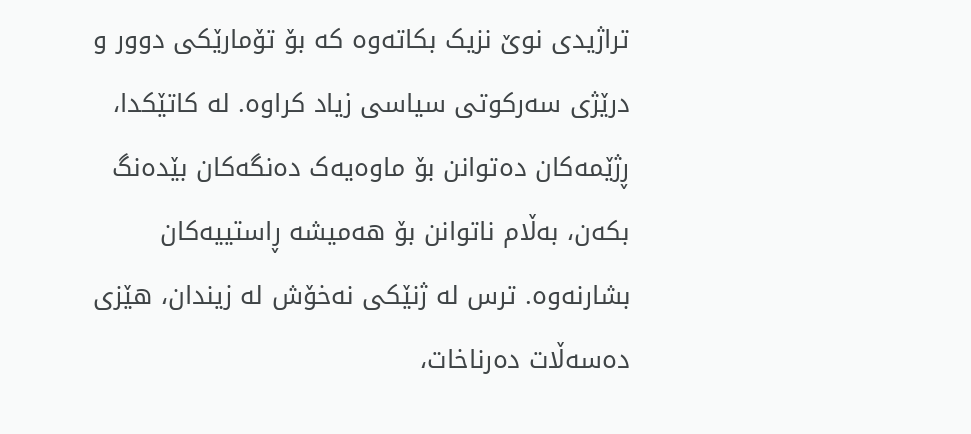تراژیدی نوێ نزیک بکاتەوە کە بۆ تۆمارێکی دوور و درێژی سەرکوتی سیاسی زیاد کراوە. لە کاتێکدا، ڕژێمەکان دەتوانن بۆ ماوەیەک دەنگەکان بێدەنگ بکەن، بەڵام ناتوانن بۆ هەمیشە ڕاستییەکان بشارنەوە. ترس لە ژنێکی نەخۆش لە زیندان، هێزی دەسەڵات دەرناخات،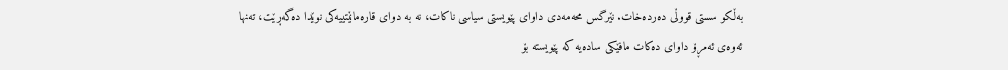بەڵکو سستی قووڵی دەردەخات. نێرگس محەمەدی داوای پێویستی سیاسی ناکات، نە بە دوای قارەمانێتییەکی نوێدا دەگەڕێت، تەنها ئەوەی ئەمڕۆ داوای دەکات مافێکی سادەیە کە پێویستە بۆ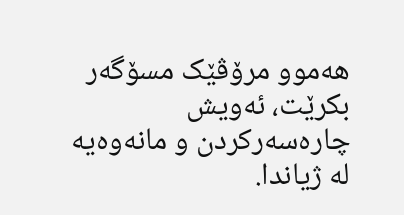هەموو مرۆڤێک مسۆگەر بکرێت، ئەویش چارەسەرکردن و مانەوەیە لە ژیاندا.